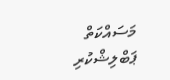މަސައްކަތް
ޕަބްލިޝްކުރި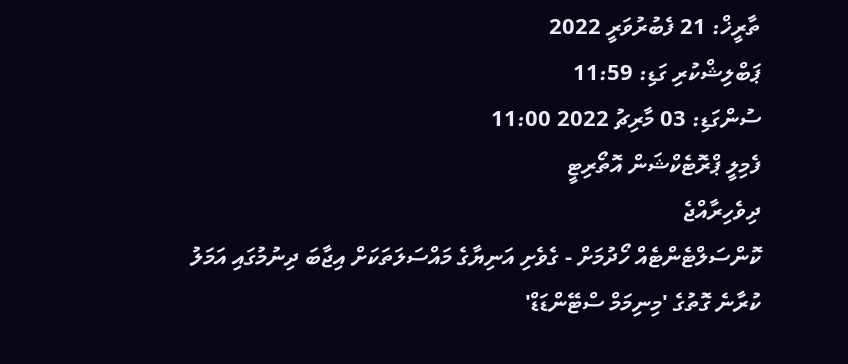ތާރީޚް: 21 ފެބުރުވަރީ 2022
ޕަބްލިޝްކުރި ގަޑި: 11:59
ސުންގަޑި: 03 މާރިޗު 2022 11:00
ފެމިލީ ޕްރޮޓެކްޝަން އޮތޯރިޓީ
ދިވެހިރާއްޖެ
ކޮންސަލްޓެންޓެއް ހޯދުމަށް - ގެވެށި އަނިޔާގެ މައްސަލަތަކަށް އިޖާބަ ދިނުމުގައި އަމަލު ކުރާނެ ގޮތުގެ 'މިނިމަމް ސްޓޭންޑަޑް'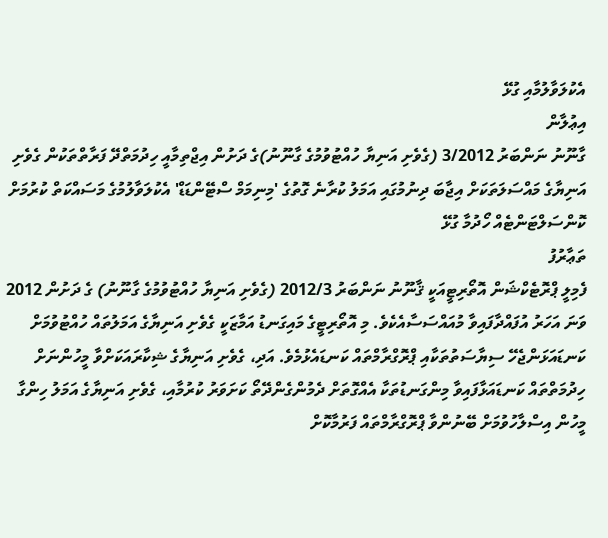އެކުލަވާލުމާއި ގުޅޭ
އިޢުލާން
ގާނޫނު ނަންބަރު 3/2012 (ގެވެށި އަނިޔާ ހުއްޓުވުމުގެ ގާނޫނު)ގެ ދަށުން އިޖްތިމާއީ ހިދުމަތްދޭ ފަރާތްތަކުން ގެވެށި އަނިޔާގެ މައްސަލަތަކަށް އިޖާބަ ދިނުމުގައި އަމަލު ކުރާނެ ގޮތުގެ 'މިނިމަމް ސްޓޭންޑަޑް' އެކުލަވާލުމުގެ މަސައްކަތް ކުރުމަށް ކޮންސަލްޓަންޓެއް ހޯދުމާ ގުޅޭ
ތަޢާރުފު
ފެމިލީ ޕްރޮޓެކްޝަން އޮތޯރިޓީއަކީ ޤާނޫނު ނަންބަރު 2012/3 (ގެވެށި އަނިޔާ ހުއްޓުވުމުގެ ގާނޫނު) ގެ ދަށުން 2012 ވަނަ އަހަރު އުފައްދާފައިވާ މުއައްސަސާއެކެވެ. މި އޮތޯރިޓީގެ މައިގަނޑު އަމާޒަކީ ގެވެށި އަނިޔާގެ އަމަލުތައް ހުއްޓުވުމަށް ކަނޑައަޅަންޖެހޭ ސިޔާސަތުތަކާއި ޕްރޮގްރާމްތައް ކަނޑައެޅުމެވެ. އަދި، ގެވެށި އަނިޔާގެ ޝިކާރައަކަށްވާ މީހުންނަށް ހިދުމަތްތައް ކަނޑައަޅާފައިވާ މިންގަނޑުތަކާ އެއްގޮތަށް ދެމުންގެންދޭތޯ ކަށަވަރު ކުރުމާއި، ގެވެށި އަނިޔާގެ އަމަލު ހިންގާ މީހުން އިސްލާހުވުމަށް ބޭނުންވާ ޕްރޮގްރާމްތައް ފަރުމާކޮށް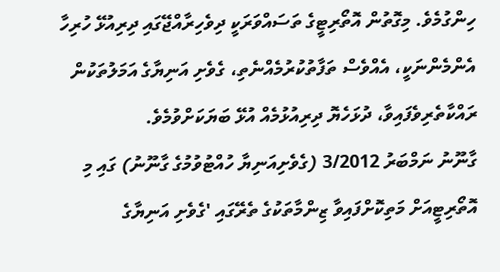ހިންގުމެވެ. މިގޮތުން އޮތޯރިޓީގެ ތަސައްވަރަކީ ދިވެހިރާއްޖޭގައި ދިރިއުޅޭ ހުރިހާ އެންމެންނަކީ، އެއްވެސް ތަފާތުކުރުމެއްނެތި، ގެވެށި އަނިޔާގެ އަމަލުތަކުން ރައްކާތެރިވެފައިވާ، ދުޅަހެޔޮ ދިރިއުޅުމެއް އުޅޭ ބަޔަކަށްވުމެވެ.
ގާނޫނު ނަމްބަރު 3/2012 (ގެވެށިއަނިޔާ ހުއްޓުވުމުގެ ގާނޫނު) ގައި މި އޮތޯރިޓީއަށް މަތިކޮށްފައިވާ ޒިންމާތަކުގެ ތެރޭގައި 'ގެވެށި އަނިޔާގެ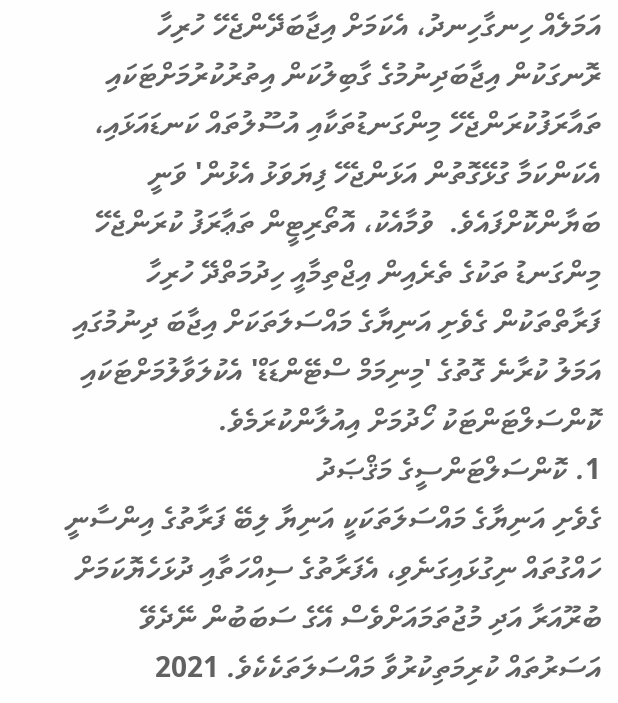އަމަލެއް ހިނގާހިނދު، އެކަމަށް އިޖާބަދޭންޖެހޭ ހުރިހާ ރޮނގަކުން އިޖާބަދިނުމުގެ ގާބިލުކަން އިތުރުކުރުމަށްޓަކައި ތައާރަފުކުރަންޖެހޭ މިންގަނޑުތަކާއި އުސޫލުތައް ކަނޑައަޅައި، އެކަންކަމާ ގުޅޭގޮތުން އަޅަންޖެހޭ ފިޔަވަޅު އެޅުން' ވަނީ ބަޔާންކޮށްފައެވެ.  ވުމާއެކު، އޮތޯރިޓީން ތަޢާރަފު ކުރަންޖެހޭ މިންގަނޑު ތަކުގެ ތެރެއިން އިޖްތިމާއީ ހިދުމަތްދޭ ހުރިހާ ފަރާތްތަކުން ގެވެށި އަނިޔާގެ މައްސަލަތަކަށް އިޖާބަ ދިނުމުގައި އަމަލު ކުރާނެ ގޮތުގެ 'މިނިމަމް ސްޓޭންޑަޑް' އެކުލަވާލުމަށްޓަކައި ކޮންސަލްޓަންޓަކު ހޯދުމަށް އިއުލާންކުރަމެވެ.
1. ކޮންސަލްޓަންސީގެ މަޤްޞަދު
ގެވެށި އަނިޔާގެ މައްސަލަތަކަކީ އަނިޔާ ލިބޭ ފަރާތުގެ އިންސާނީ ހައްގުތައް ނިގުޅައިގަނެވި، އެފަރާތުގެ ސިއްހަތާއި ދުޅަހެޔޮކަމަށް ބުރޫއަރާ އަދި މުޖުތަމައަށްވެސް އޭގެ ސަބަބުން ނޭދެވޭ އަސަރުތައް ކުރިމަތިކުރުވާ މައްސަލަތަކެކެވެ. 2021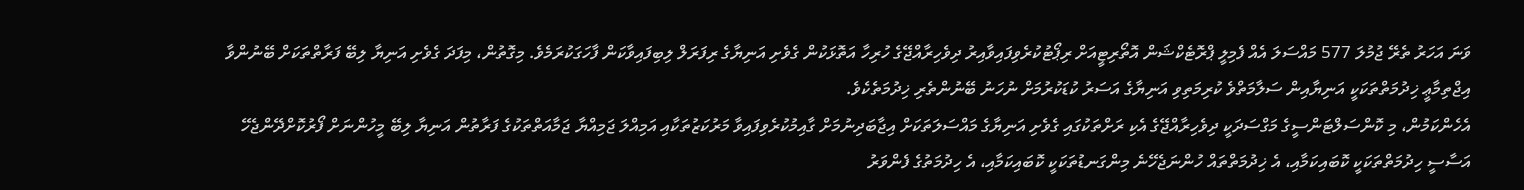ވަނަ އަހަރު ތެރޭ ޖުމުލަ 577 މައްސަލަ އެއް ފެމިލީ ޕްރޮޓެކްޝަން އޮތޯރިޓީއަށް ރިޕޯޓުކުރެވިފައިވާއިރު ދިވެހިރާއްޖޭގެ ހުރިހާ އަތޮޅަކުން ގެވެށި އަނިޔާގެ ރިފަރަލް ލިބިފައިވާކަން ފާހަގަކުރަމެވެ. މިގޮތުން، މިފަދަ ގެވެށި އަނިޔާ ލިބޭ ފަރާތްތަކަށް ބޭނުންވާ އިޖްތިމާޢީ ޚިދުމަތްތަކަކީ އަނިޔާއިން ސަލާމަތްވެ ކުރިމަތިވި އަނިޔާގެ އަސަރު ކުޑަކުރުމަށް ނުހަނު ބޭނުންތެރި ޚިދުމަތެކެވެ.
އެހެންކަމުން، މި ކޮންސަލްޓަންސީގެ މަގްސަދަކީ ދިވެހިރާއްޖޭގެ އެކި ރަށްތަކުގައި ގެވެށި އަނިޔާގެ މައްސަލަތަކަށް އިޖާބަދިނުމަށް ގާއިމުކުރެވިފައިވާ މަރުކަޒުތަކާއި އަމިއްލަ ޖަމިއްޔާ ޖަމާއަތްތަކުގެ ފަރާތުން އަނިޔާ ލިބޭ މީހުންނަށް ފޯރުކޮށްދޭންޖެހޭ އަސާސީ ހިދުމަތްތަކަކީ ކޮބައިކަމާއި، އެ ޚިދުމަތްތައް ހުންނަޖެހޭނެ މިންގަނޑުތަކަކީ ކޮބައިކަމާއި، އެ ހިދުމަތުގެ ފެންވަރު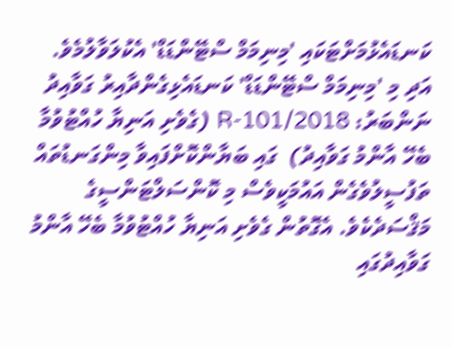ކަނޑައެޅުމަށްޓަކައި 'މިނިމަމް ސްޓޭންޑަޑް' އެކުލަވާލުމެވެ. އަދި މި 'މިނިމަމް ސްޓޭންޑަޑް' ކަނޑައެޅިގެންދާއިރު ގަވާއިދު ނަންބަރު: 2018/R-101 (ގެވެށި އަނިޔާ ހުއްޓުވުމާ ބެހޭ އާންމު ގަވާއިދު)  ގައި ބަޔާންކޮށްފައިވާ މިންގަނޑުތައް ތަފުސީލުވެގެން އައުމަކީވެސް މި ކޮންސަލްޓަންސީގެ މަޤްސަދެކެވެ. އެގޮތުން ގެވެށި އަނިޔާ ހުއްޓުވުމާ ބެހޭ އާންމު ގަވާއިދުގައި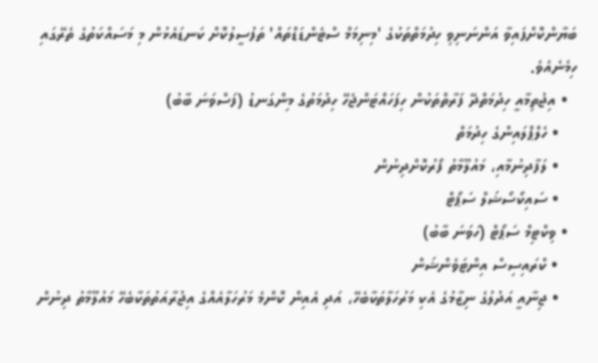ބަޔާންކޮށްފައިވާ އަންނަނިވި ހިދުމަތްތަކުގެ 'މިނިމަމް ސްޓެންޑަޑްތައް' ތަފުސީލުކޮށް ކަނޑައެޅުން މި މަސައްކަތުގެ ތެރޭގައި ހިމެނެއެވެ.
  • އިޖުތިމާއީ ހިދުމަތްދޭ ފަރާތްތަކުން ހިފަހައްޓަންޖެހޭ ހިދުމަތުގެ މިންގަނޑު (ފަސްވަނަ ބާބު)
    • ހެލްޕްލައިންގެ ހިދުމަތް
    • ލަފާދިނުމާއި، މައުލޫމާތު ފޯރުކޮށްދިނުން
    • ސައިކޯސޯޝަލް ސަޕޯޓް
  • ވިކްޓިމް ސަޕޯޓް (ހަވަނަ ބާބު)
    • ކްރައިސިސް އިންޓަވެންޝަން
    • ޖިނާއީ އަދުލުގެ ނިޒާމުގެ އެކި މަރުހަލާތަކާބެހޭ، އަދި އެއިން ކޮންމެ މަރުހަލާއެއްގެ އިޖުރާއަތުތަކާބެހޭ މައުލޫމާތު ދިނުން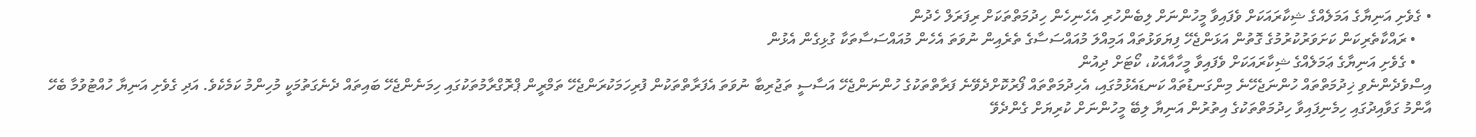• ގެވެށި އަނިޔާގެ އަމަލެއްގެ ޝިކާރައަކަށް ވެފައިވާ މީހުންނަށް ލިބެންހުރި އެހެނިހެން ހިދުމަތްތަކަށް ރިފަރަލް ހެދުން
    • ރައްކާތެރިކަން ކަށަވަރުކުރުމުގެ ގޮތުން އަޅަންޖެހޭ ފިޔަވަޅުތައް އަމިއްލަ މުއައްސަސާގެ ތެރެއިން ނުވަތަ އެހެން މުއައްސަސާތަކާ ގުޅިގެން އެޅުން
    • ގެވެށި އަނިޔާގެ ޢަމަލެއްގެ ޝިކާރައަކަށް ވެފައިވާ މީހާއާއެކު، ކޯޓަށް ދިއުން
އިސްވެދެންނެވި ޚިދުމަތްތައް ހުންނަޖެހޭނެ މިންގަނޑުތައް ކަނޑައެޅުމުގައި، އެހިދުމަތްތައް ފޯރުކޮށްދެވޭނެ ފަރާތްތަކުގެ ހުންނަންޖެހޭ އަސާސީ ތަޖުރިބާ ނުވަތަ އެފަރާތްތަކުން ފުރިހަމަކުރަންޖެހޭ ތަމްރީން ޕްރޮގްރާމުތަކުގައި ހިމަނެންޖެހޭ ބައިތައް ދެނެގަތުމަކީ މުހިންމު ކަމެކެވެ. އަދި ގެވެށި އަނިޔާ ހުއްޓުވުމާ ބެހޭ އާންމު ގަވާއިދުގައި ހިމެނިފައިވާ ހިދުމަތްތަކުގެ އިތުރުން އަނިޔާ ލިބޭ މީހުންނަށް ކުރިޔަށް ގެންދެވޭ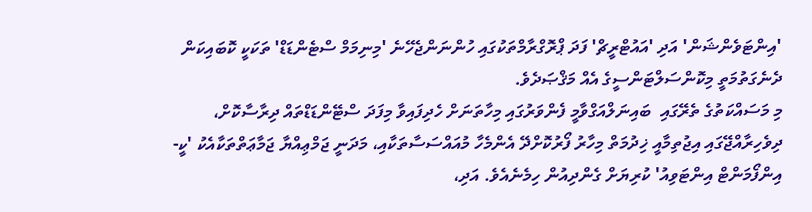'އިންޓަވެންޝަން' އަދި 'އައުޓްރީޗް' ފަދަ ޕްރޮގްރާމްތަކުގައި ހުންނަންޖެހޭނެ 'މިނިމަމް ސްޓެންޑަޑް' ތަކަކީ ކޮބައިކަން ދެނެގަތުމަތީ މިކޮންސަލްޓަންސީގެ އެއް މަޤްޞަދެވެ.
މި މަސައްކަތުގެ ތެރޭގައި  ބައިނަލްއަގްވާމީ ފެންވަރުގައި މިހާތަނަށް ހެދިފައިވާ މިފަދަ ސްޓޭންޑަޑްތައް ދިރާސާކޮށް، ދިވެހިރާއްޖޭގައި އިޖުތިމާއީ ޚިދުމަތް މިހާރު ފޯރުކޮށްދޭ އެންމެހާ މުއައްސަސާތަކާއި، މަދަނީ ޖަމްޢިއްޔާ ޖަމާޢަތްތަކާއެކު 'ކީ-އިންފޯމަންޓް އިންޓަވިއު' ކުރިޔަށް ގެންދިއުން ހިމެނެއެވެ. އަދި،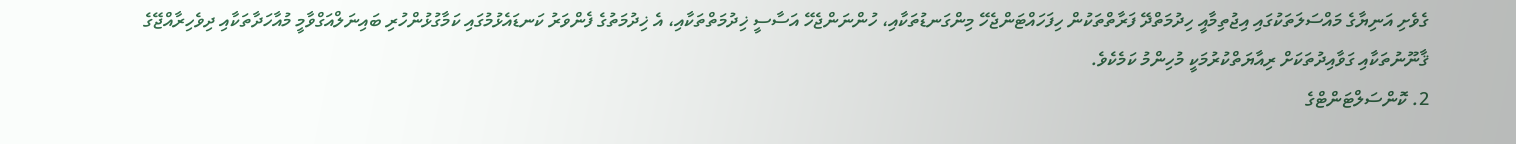ގެވެށި އަނިޔާގެ މައްސަލަތަކުގައި އިޖުތިމާއީ ހިދުމަތްދޭ ފަރާތްތަކުން ހިފަހައްޓަންޖެހޭ މިންގަނޑުތަކާއި، ހުންނަންޖެހޭ އަސާސީ ޚިދުމަތްތަކާއި، އެ ޚިދުމަތުގެ ފެންވަރު ކަނޑައެޅުމުގައި ކަމާގުޅުންހުރި ބައިނަލްއަގްވާމީ މުއާހަދާތަކާއި ދިވެހިރާއްޖޭގެ ޤާނޫނުތަކާއި ގަވާއިދުތަކަށް ރިއާޔަތްކުރުމަކީ މުހިންމު ކަމެކެވެ.
2. ކޮންސަލްޓަންޓްގެ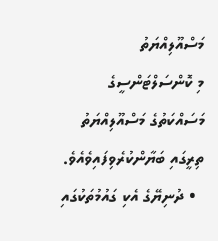މަސްއޫލިއްޔަތު
މި ކޮންސަލްޓަންސީގެ މަސައްކަތުގެ މަސްއޫލިއްޔަތު ތިރީގައި ބަޔާންކުރެވިފައިވެއެވެ.
  • ދުނިޔޭގެ އެކި ގައުމުތަކުގައި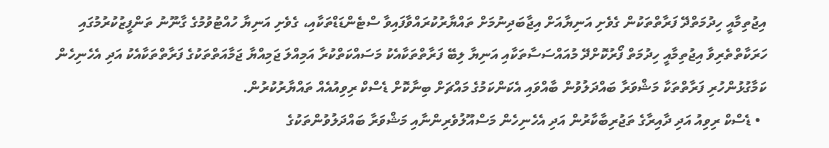އިޖުތިމާއީ ހިދުމަތްދޭ ފަރާތްތަކުން ގެވެށި އަނިޔާއަށް އިޖާބަދިނުމަށް ތައްޔާރުކުރައްވާފައިވާ ސްޓެންޑަޑްތަކާއި، ގެވެށި އަނިޔާ ހުއްޓުވުމުގެ ގާނޫނު ތަންފީޒުކުރުމުގައި ހަރަކާތްތެރިވާ އިޖުތިމާއީ ހިދުމަތް ފޯރުކޮށްދޭ މުއައްސަސާތަކާއި އަނިޔާ ލިބޭ ފަރާތްތަކާއެކު މަސައްކަތްކުރާ އަމިއްލަ ޖަމިއްޔާ ޖަމާއަތްތަކުގެ ފަރާތްތަކާއެކު އަދި އެހެނިހެން ކަމާގުޅުންހުރި ފަރާތްތަކާ މަޝްވަރާ ބައްދަލުވުން ބާއްވައި އެކަންކަމުގެ މައްޗަށް ބިނާކޮށް ޑެސްކް ރިވިއުއެއް ތައްޔާރުކުރުން.
  • ޑެސްކް ރިވިއު އަދި ދާއިރާގެ ތަޖުރިބާކާރުން އަދި އެހެނިހެން މަސްއޫލުވެރިންނާއި މަޝްވަރާ ބައްދަލުވުންތަކުގެ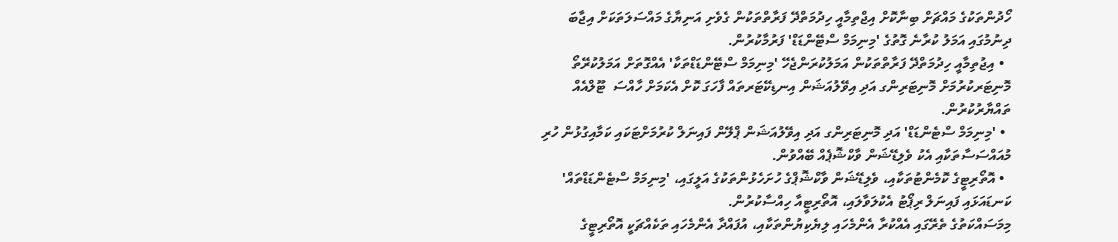ހޯދުންތަކުގެ މައްޗަށް ބިނާކޮށް އިޖްތިމާއީ ހިދުމަތްދޭ ފަރާތްތަކުން ގެވެށި އަނިޔާގެ މައްސަލަތަކަށް އިޖާބަ ދިނުމުގައި އަމަލު ކުރާނެ ގޮތުގެ 'މިނިމަމް ސްޓޭންޑަޑް' ފަރުމާކުރުން.
  • އިޖުތިމާއީ ހިދުމަތްދޭ ފަރާތްތަކުން އަމަލުކުރަންޖެހޭ 'މިނިމަމް ސްޓޭންޑަޑްތަކާ' އެއްގޮތަށް އަމަލުކުރޭތޯ މޮނިޓަރކުރުމަށް މޮނިޓަރިންގ އަދި އިވޭލުއަޝަން އިނޑިކޭޓަރތައް ފާހަގަ ކޮށް އެކަމަށް ހާއްސަ  ޓޫލްއެއް ތައްޔާރުކުރުން.
  • 'މިނިމަމް ސްޓެންޑަޑް' އަދި މޮނިޓަރިންގ އަދި އިވޭލުއަޝަން ޕްލޭން ފައިނަލް ކުރުމަށްޓަކައި ކަމާއިގުޅުން ހުރި މުއައްސަސާތަކާއި އެކު ވެލިޑޭޝަން ވާކްޝޮޕެއް ބޭއްވުން.
  • އޮތޯރިޓީގެ ކޮމެންޓުތަކާއި، ވެލިޑޭޝަން ވާކްޝޮޕްގެ ހުށަހެޅުންތަކުގެ އަލީގައި، 'މިނިމަމް ސްޓެންޑަޑްތައް' ކަނޑައަޅައި ފައިނަލް ރިޕޯޓު އެކުލަވާލައި، އޮތޯރިޓީއާ ހިއްސާކުރުން.
މިމަސައްކަތުގެ ތެރޭގައި އެއްކުރާ އެންމެހައި ލިޔެކިޔުންތަކާއި، އުފައްދާ އެންމެހައި ތަކެއްޗަކީ އޮތޯރިޓީގެ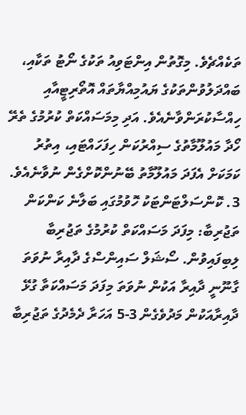ތަކެއްޗެވެ. މިގޮތުން އިންޓަވިއު ތަކުގެ ނޯޓު ތަކާއި، ބައްދަލުވުންތަކުގެ ޔައުމިއްޔާތައް އޮތޯރިޓީއާއި ހިއްސާކުރަންވާނެއެވެ. އަދި މިމަސައްކަތް ކުރުމުގެ ތެރޭ ހޯދާ މައުލޫމާތުގެ ސިއްރުކަން ހިފަހައްޓައި، އިތުރު ކަމަކަށް އެފަދަ މައުލޫމާތު ބޭނުންކޮށްގެން ނުވާނެއެވެ.
3. ކޮންސަލްޓަންޓަކު ހޮވުމުގައި ބަލާނެ ކަންކަން
ތަޖުރިބާ: މިފަދަ މަސައްކަތް ކުރުމުގެ ތަޖުރިބާ ލިބިފައިވުން. ސޯޝަލް ސައިންސްގެ ދާއިރާ ނުވަތަ ގާނޫނީ ދާއިރާ އަކުން ނުވަތަ މިފަދަ މަސައްކަތާ ގުޅޭ ދާއިރާއަކުން މަދުވެގެން 3-5 އަހަރާ ދެމެދުގެ ތަޖުރިބާ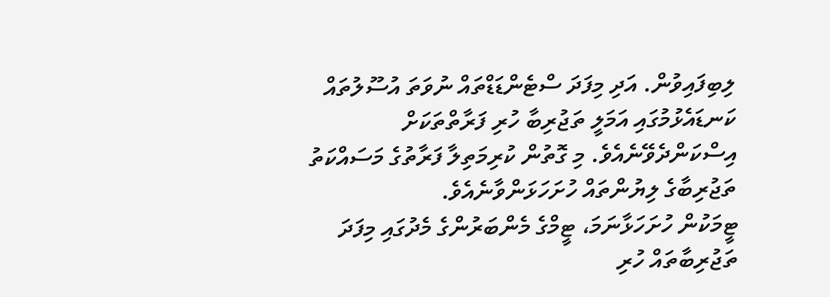ލިބިފައިވުން. އަދި މިފަދަ ސްޓެންޑަޑްތައް ނުވަތަ އުސޫލުތައް ކަނޑައެޅުމުގައި އަމަލީ ތަޖުރިބާ ހުރި ފަރާތްތަކަށް އިސްކަންދެވޭނެއެވެ. މި ގޮތުން ކުރިމަތިލާ ފަރާތުގެ މަސައްކަތު ތަޖުރިބާގެ ލިޔުންތައް ހުށަހަޅަންވާނެއެވެ.
ޓީމަކުން ހުށަހަޅާނަމަ، ޓީމްގެ މެންބަރުންގެ މެދުގައި މިފަދަ ތަޖުރިބާތައް ހުރި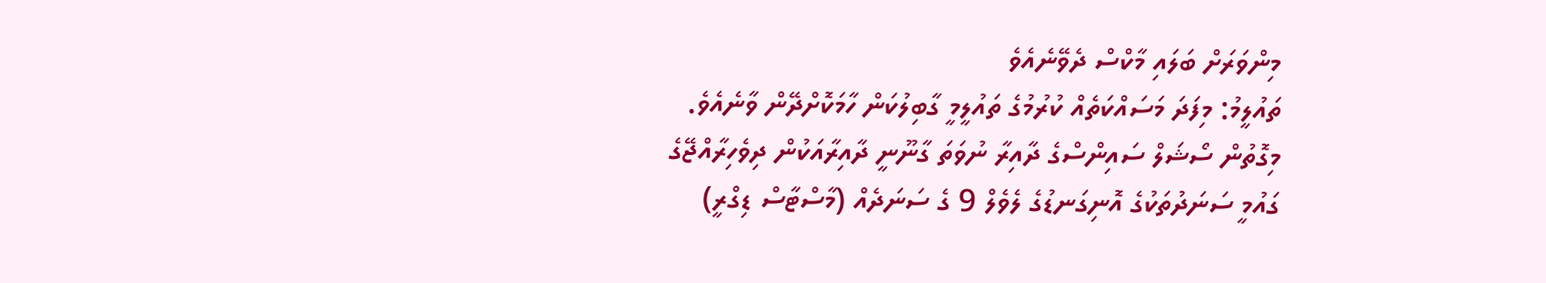މިންވަރަށް ބަލައި މާކްސް ދެވޭނެއެވެ
ތައުލީމު: މިފަދަ މަސައްކަތެއް ކުރުމުގެ ތައުލީމީ ގާބިލުކަން ހާމަކޮށްދޭން ވާނެއެވެ. މިގޮތުން ސޯޝަލް ސައިންސްގެ ދާއިރާ ނުވަތަ ގާނޫނީ ދާއިރާއަކުން ދިވެހިރާއްޖޭގެ ގައުމީ ސަނަދުތަކުގެ އޮނިގަނޑުގެ ލެވެލް 9 ގެ ސަނަދެއް (މާސްޓާސް ޑިގްރީ)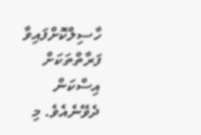ހާސިލްކޮށްފައިވާ ފަރާތްތަކަށް އިސްކަން ދެވޭނެއެވެ. މި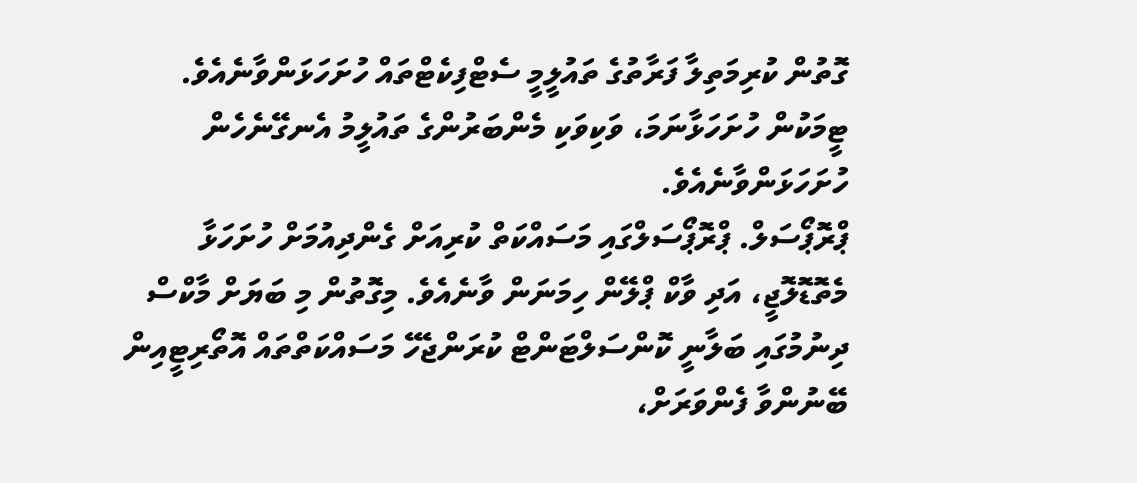ގޮތުން ކުރިމަތިލާ ފަރާތުގެ ތައުލީމީ ސެޓްފިކެޓްތައް ހުށަހަޅަންވާނެއެވެ.
ޓީމަކުން ހުށަހަޅާނަމަ، ވަކިވަކި މެންބަރުންގެ ތައުލީމު އެނގޭނެހެން ހުށަހަޅަންވާނެއެވެ.
ޕްރޮޕޯސަލް. ޕްރޮޕޯސަލްގައި މަސައްކަތް ކުރިއަށް ގެންދިއުމަށް ހުށަހަޅާ މެތޮޑޮލޮޖީ، އަދި ވާކް ޕްލޭން ހިމަނަން ވާނެއެވެ. މިގޮތުން މި ބަޔަށް މާކްސް ދިނުމުގައި ބަލާނީ ކޮންސަލްޓަންޓް ކުރަންޖެހޭ މަސައްކަތްތައް އޮތޯރިޓީއިން ބޭނުންވާ ފެންވަރަށް،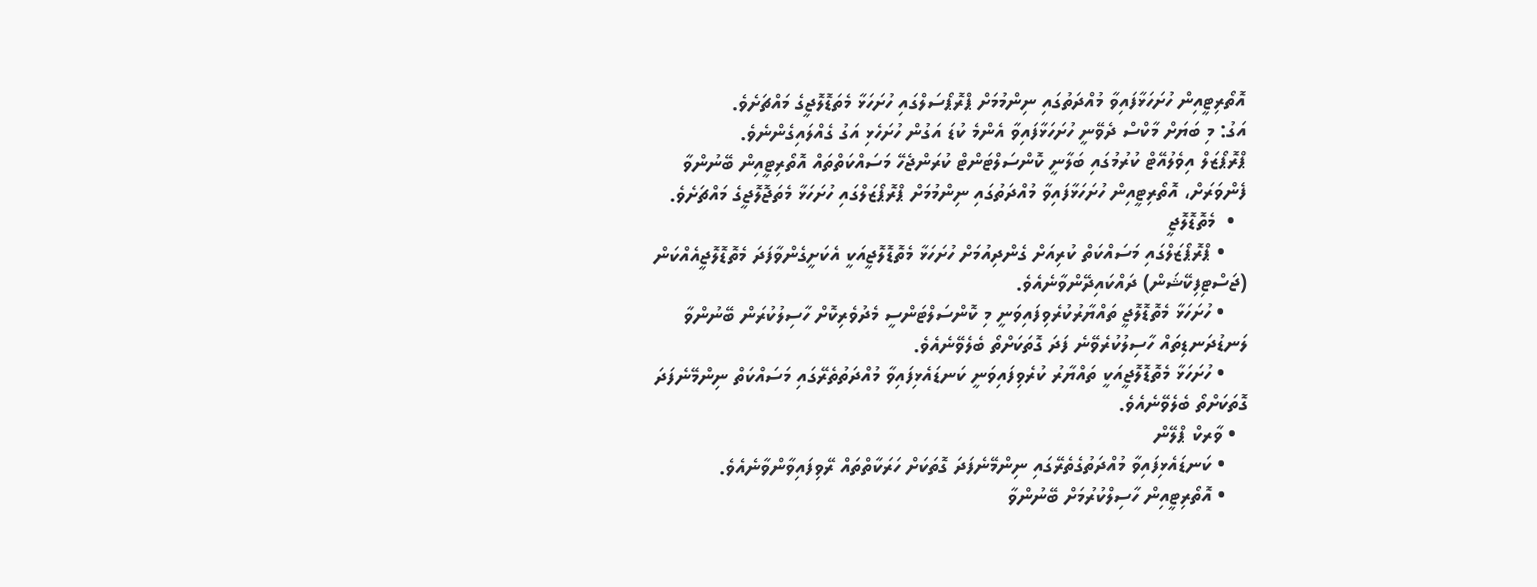އޮތޯރިޓީއިން ހުށަހަޅާފައިވާ މުއްދަތުގައި ނިންމުމަށް ޕްރޮޕޯސަލްގައި ހުށަހަޅާ މެތަޑޮލޮޖީގެ މައްޗަށެވެ.
އަގު: މި ބަޔަށް މާކްސް ދެވޭނީ ހުށަހަޅާފައިވާ އެންމެ ކުޑަ އަގުން ހުށަހެޅި އަގު ގެއްލައިގެންނެވެ.
ޕްރޮޕޯޒަލް އިވެލުއޭޓް ކުރުމުގައި ބަލާނީ ކޮންސަލްޓަންޓް ކުރަންޖެހޭ މަސައްކަތްތައް އޮތޯރިޓީއިން ބޭނުންވާ ފެންވަރަށް، އޮތޯރިޓީއިން ހުށަހަޅާފައިވާ މުއްދަތުގައި ނިންމުމަށް ޕްރޮޕޯޒަލްގައި ހުށަހަޅާ މެތަޖޮލޮޖީގެ މައްޗަށެވެ.
  •  މެތޮޑޮލޮޖީ
    • ޕްރޮޕޯޒަލްގައި މަސައްކަތް ކުރިއަށް ގެންދިއުމަށް ހުށަހަޅާ މެތޮޑޮލޮޖީއަކީ އެކަށީގެންވާފަދަ މެތޮޑޮލޮޖީއެއްކަން (ޖަސްޓިފިކޭޝަން) ދައްކައިދޭންވާނެއެވެ.
    • ހުށަހަޅާ މެތޮޑޮލޮޖީ ތައްޔާރުކުރެވިފައިވަނީ މި ކޮންސަލްޓަންސީ މެދުވެރިކޮށް ހާސިލުކުރަން ބޭނުންވާ ލަނޑުދަނޑިތައް ހާސިލުކުރެވޭނެ ފަދަ ގޮތަކަށްތޯ ބެލެވޭނެއެވެ.
    • ހުށަހަޅާ މެތޮޑޮލޮޖީއަކީ ތައްޔާރު ކުރެވިފައިވަނީ ކަނޑައެޅިފައިވާ މުއްދަތުތެރޭގައި މަސައްކަތް ނިންމޭނެފަދަ ގޮތަކަށްތޯ ބެލެވޭނެއެވެ.
  • ވާރކް ޕްލޭން
    • ކަނޑައެޅިފައިވާ މުއްދަތުގެތެރޭގައި ނިންމޭނެފަދަ ގޮތަކަށް ހަރަކާތްތައް ރޭވިފައިވާންވާނެއެވެ.
    • އޮތޯރިޓީއިން ހާސިލްކުރުމަށް ބޭނުންވާ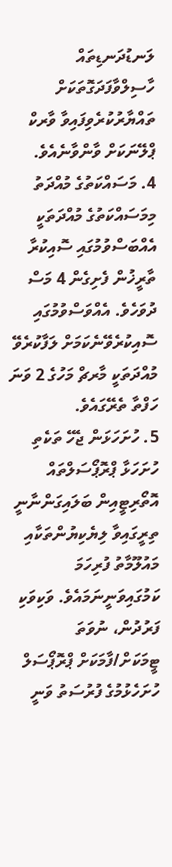ލަނޑުދަނޑިތައް ހާސިލްވާފަދަގޮތަކަށް ތައްޔާރުކުރެވިފައިވާ ވާރކް ޕްލޭނަކަށް ވާންވާނެއެވެ.
4. މަސައްކަތުގެ މުއްދަތު
މިމަސައްކަތުގެ މުއްދަތަކީ އެއްބަސްވުމުގައި ސޮއިކުރާ ތާރީޚުން ފެށިގެން 4 މަސް ދުވަހެވެ. އެއްވަސްވުމުގައި ސޮއިކުރެވޭނެކަމަށް ލަފާކުރެވޭ މުއްދަތަކީ މާރޗް މަހުގެ 2 ވަނަ ހަފްތާ ތެރޭގައެވެ.
5. ހުށަހަޅަން ޖެހޭ ތަކެތި
ހުށަހަޅާ ޕްރޮޕޯސަލްތައް އޮތޯރިޓީއިން ބަލައިގަންނާނީ ތިރީގައިވާ ލިޔެކިޔުންތަކާއި މައުލޫމާތު ފުރިހަމަ ކަމުގައިވަނީނަމައެވެ. ވަކިވަކި ފަރުދުން، ނުވަތަ ޓީމަކަށް/ފާމަކަށް ޕްރޮޕޯސަލް ހުށަހެޅުމުގެ ފުރުސަތު ވަނީ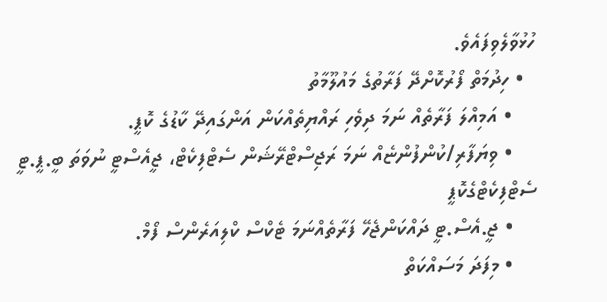ހުޅުވާލެވިފައެވެ.
  • ހިދުމަތް ފޯރުކޮށްދޭ ފަރާތުގެ މައުލޫމާތު
    • އަމިއްލަ ފަރާތެއް ނަމަ ދިވެހި ރައްޔިތެއްކަން އަންގައިދޭ ކާޑުގެ ކޮޕީ.
    • ވިޔަފާރި/ކުންފުންޏެއް ނަމަ ރަޖިސްޓްރޭޝަން ސެޓްފިކެޓް، ޖީއެސްޓީ ނުވަތަ ބީ.ޕީ.ޓީ ސެޓްފިކެޓްގެކޮޕީ
    • ޖީ.އެސް.ޓީ ދައްކަންޖެހޭ ފަރާތެއްނަމަ ޓެކްސް ކްލިއަރެންސް ފޯމް.
    • މިފަދަ މަސައްކަތް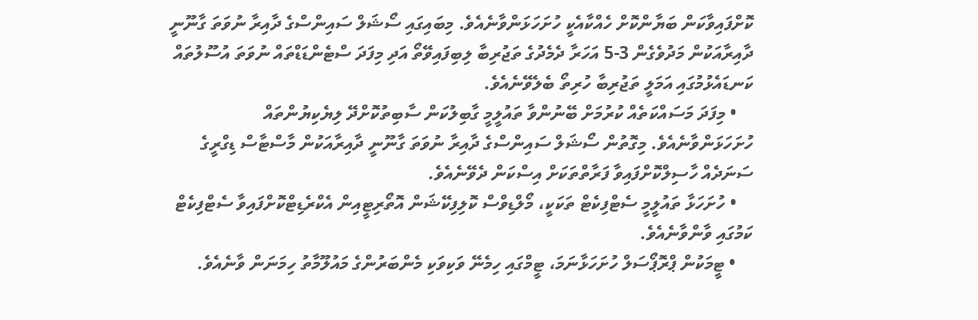ކޮށްފައިވާކަން ބަޔާންކޮށް ހެއްކާއެކީ ހުށަހަޅަންވާނެއެވެ. މިބައިގައި ސޯޝަލް ސައިންސްގެ ދާއިރާ ނުވަތަ ގާނޫނީ ދާއިރާއަކުން މަދުވެގެން 3-5 އަހަރާ ދެމެދުގެ ތަޖުރިބާ ލިބިފައިވޭތޯ އަދި މިފަދަ ސްޓެންޑަޑްތައް ނުވަތަ އުސޫލުތައް ކަނޑައެޅުމުގައި އަމަލީ ތަޖުރިބާ ހުރިތޯ ބެލެވޭނެއެވެ.
    • މިފަދަ މަސައްކަތެއް ކުރުމަށް ބޭނުންވާ ތައުލީމީ ގާބިލުކަން ސާބިތުކޮށްދޭ ލިޔެކިޔުންތައް ހުށަހަޅަންވާނެއެވެ. މިގޮތުން ސޯޝަލް ސައިންސްގެ ދާއިރާ ނުވަތަ ގާނޫނީ ދާއިރާއަކުން މާސްޓާސް ޑިގްރީގެ ސަނަދެއް ހާސިލްކޮށްފައިވާ ފަރާތްތަކަށް އިސްކަން ދެވޭނެއެވެ.
    • ހުށަހަޅާ ތައުލީމީ ސެޓްފިކެޓް ތަކަކީ، މޯލްޑިވްސް ކޮލިފިކޭޝަން އޮތޯރިޓީއިން އެކްރެޑިޓްކޮށްފައިވާ ސެޓްފިކެޓް ކަމުގައި ވާންވާނެއެވެ.
    • ޓީމަކުން ޕްރޮޕޯސަލް ހުށަހަޅާނަމަ، ޓީމްގައި ހިމެނޭ ވަކިވަކި މެންބަރުންގެ މައުލޫމާތު ހިމަނަން ވާނެއެވެ.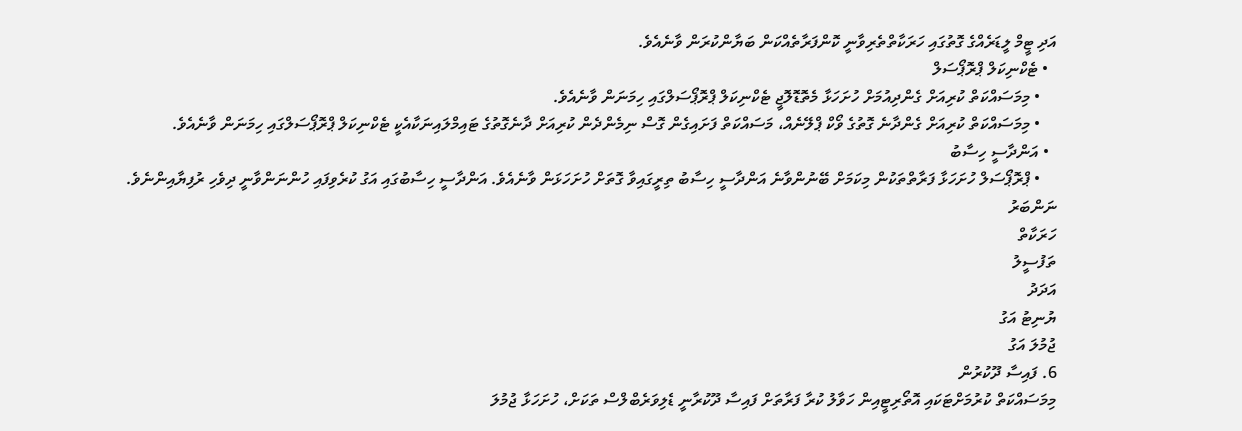އަދި ޓީމް ލީޑަރެއްގެ ގޮތުގައި ހަރަކާތްތެރިވާނީ ކޮންފަރާތެއްކަން ބަޔާންކުރަން ވާނެއެވެ.
  • ޓެކްނިކަލް ޕްރޮޕޯސަލް
    • މިމަސައްކަތް ކުރިއަށް ގެންދިއުމަށް ހުށަހަޅާ މެތޮޑޮލޮޖީ ޓެކްނިކަލް ޕްރޮޕޯސަލްގައި ހިމަނަން ވާނެއެވެ.
    • މިމަސައްކަތް ކުރިއަށް ގެންދާނެ ގޮތުގެ ވޯކް ޕްލޭނެއް، މަސައްކަތް ފަށައިގެން ގޮސް ނިމެންދެން ކުރިއަށް ދާނެގޮތުގެ ޓައިމްލައިނަކާއެކީ ޓެކްނިކަލް ޕްރޮޕޯސަލްގައި ހިމަނަން ވާނެއެވެ.
  • އަންދާސީ ހިސާބު
    • ޕްރޮޕޯސަލް ހުށަހަޅާ ފަރާތްތަކުން މިކަމަށް ބޭނުންވާނެ އަންދާސީ ހިސާބު ތިރީގައިވާ ގޮތަށް ހުށަހަޅަން ވާނެއެވެ. އަންދާސީ ހިސާބުގައި އަގު ކުރެވިފައި ހުންނަންވާނީ ދިވެހި ރުފިޔާއިންނެވެ.
ނަންބަރު
ހަރަކާތް
ތަފުސީލު
އަދަދު
ޔުނިޓު އަގު
ޖުމުލަ އަގު
6. ފައިސާ ދޫކުރުން
މިމަސައްކަތް ކުރުމަށްޓަކައި އޮތޯރިޓީއިން ހަވާލު ކުރާ ފަރާތަށް ފައިސާ ދޫކުރާނީ ޑެލިވަރެބްލްސް ތަކަށް، ހުށަހަޅާ ޖުމުލަ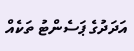އަދަދުގެ ޕަސެންޓު ތަކެއް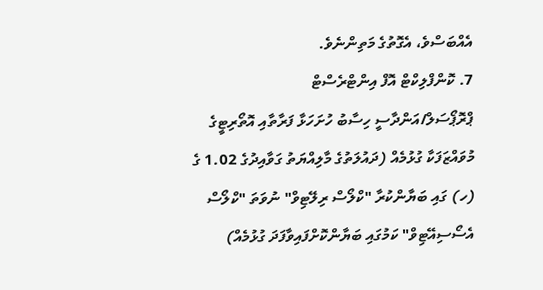އެއްބަސްވެ، އެގޮތުގެ މަތިންނެވެ.
7. ކޮންފްލިކްޓް އޮފް އިންޓްރެސްޓް
ޕްރޮޕޯސަލް/އަންދާސީ ހިސާބު ހުށަހަޅާ ފަރާތާއި އޮތޯރިޓީގެ މުވައްޒަފަކާ ގުޅުމެއް (ދައުލަތުގެ މާލިއްޔަތު ގަވާއިދުގެ 1.02 ގެ (ހ) ގައި ބަޔާންކުރާ "ކްލޯސް ރިލޭޓިވް" ނުވަތަ "ކްލޯސް އެސޯސިއޭޓިވް" ކަމުގައި ބަޔާންކޮށްފައިވާފަދަ ގުޅުމެއް)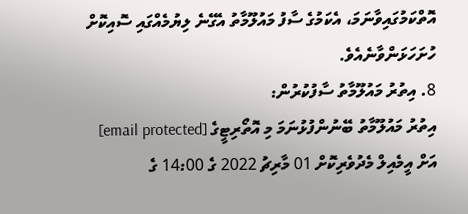އޮތްކަމުގައިވާނަމަ، އެކަމުގެ ސާފު މައުލޫމާތު އެގޭނެ ލިޔުމެއްގައި ސޮއިކޮށް ހުށަހަޅަންވާނެއެވެ.
8. އިތުރު މައުލޫމާތު ސާފުކުރުން:
އިތުރު މައުލޫމާތު ބޭނުންފުޅުނަމަ މި އޮތޯރިޓީގެ [email protected] އަށް އީމެއިލް މެދުވެރިކޮށް 01 މާރިޗު 2022 ގެ 14:00 ގެ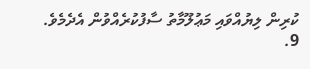ކުރިން ލިޔުއްވައި މަޢުލޫމާތު ސާފުކުރެއްވުން އެދެމެވެ.
9.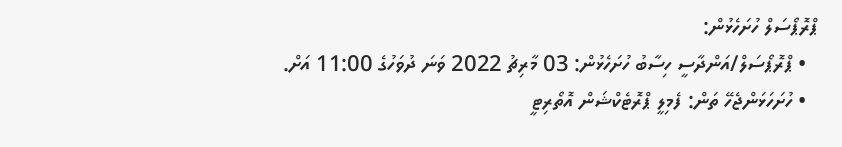ޕްރޮޕޯސަލް ހުށަހެޅުން:
  • ޕްރޮޕޯސަލް/އަންދާސީ ހިސާބު ހުށަހެޅުން: 03 މާރިޗު 2022 ވަނަ ދުވަހުގެ 11:00 އަށް.
  • ހުށަހަޅަންޖެހޭ ތަން: ފެމިލީ ޕްރޮޓެކްޝަން އޮތޯރިޓީ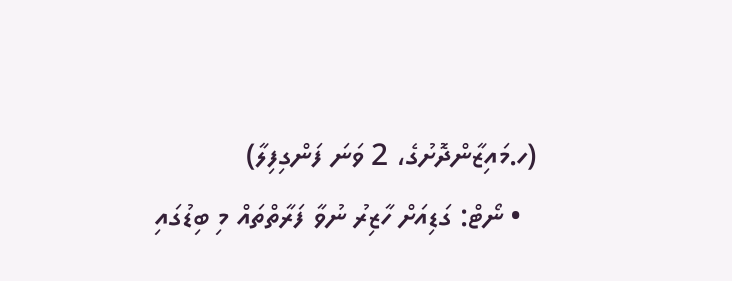(ހ.މައިޒާންދޮށުގެ، 2 ވަނަ ފަންގިފިލާ)
  • ނޯޓް: ގަޑިއަށް ހާޒިރު ނުވާ ފަރާތްތައް މި ބިޑުގައި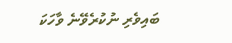ބައިވެރި ނުކުރެވޭނެ ވާހަކަ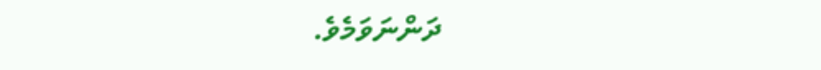ދަންނަވަމެވެ.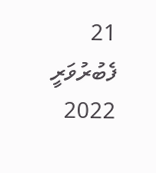21 ފެބުރުވަރީ 2022